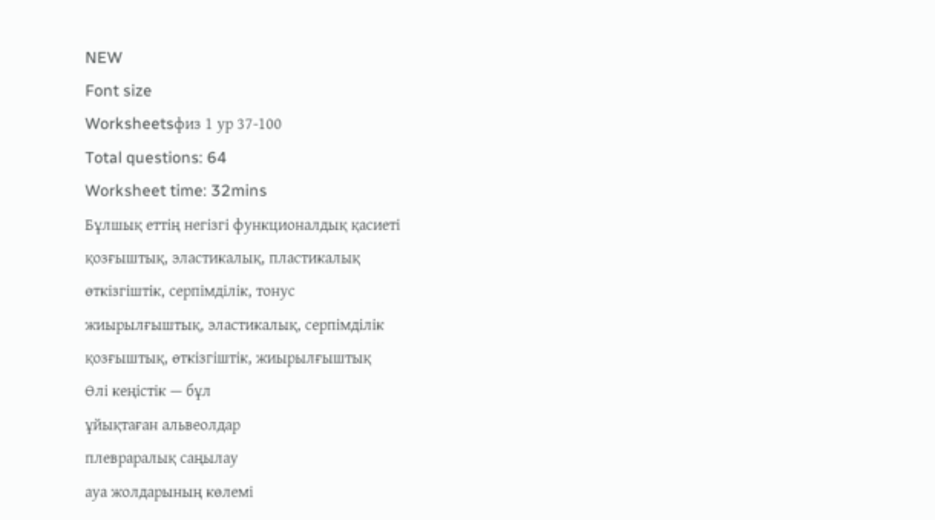NEW
Font size
Worksheetsфиз 1 ур 37-100
Total questions: 64
Worksheet time: 32mins
Бұлшық еттің негізгі функционалдық қасиеті
қозғыштық, эластикалық, пластикалық
өткізгіштік, серпімділік, тонус
жиырылғыштық, эластикалық, серпімділік
қозғыштық, өткізгіштік, жиырылғыштық
Өлі кеңістік — бұл
ұйықтаған альвеолдар
плевраралық саңылау
ауа жолдарының көлемі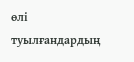өлі туылғандардың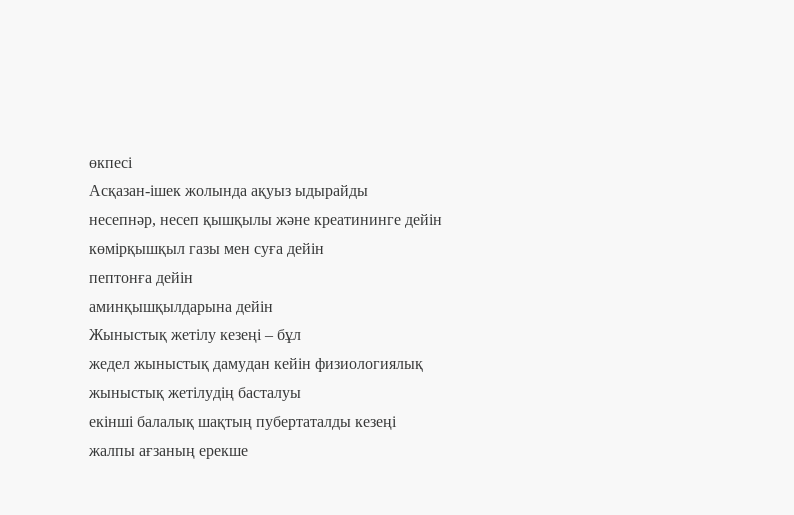өкпесі
Асқазан-ішек жолында ақуыз ыдырайды
несепнәр, несеп қышқылы және креатининге дейін
көмірқышқыл газы мен суға дейін
пептонға дейін
аминқышқылдарына дейін
Жыныстық жетілу кезеңі – бұл
жедел жыныстық дамудан кейін физиологиялық жыныстық жетілудің басталуы
екінші балалық шақтың пубертаталды кезеңі
жалпы ағзаның ерекше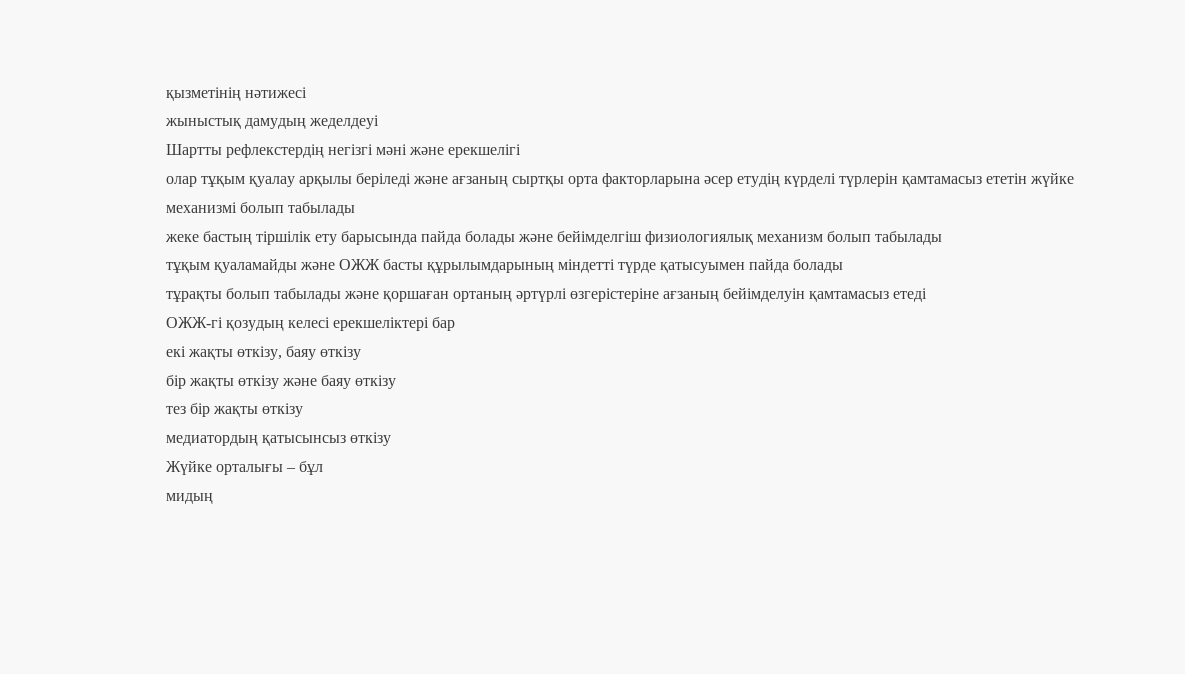қызметінің нәтижесі
жыныстық дамудың жеделдеуі
Шартты рефлекстердің негізгі мәні және ерекшелігі
олар тұқым қуалау арқылы беріледі және ағзаның сыртқы орта факторларына әсер етудің күрделі түрлерін қамтамасыз ететін жүйке механизмі болып табылады
жеке бастың тіршілік ету барысында пайда болады және бейімделгіш физиологиялық механизм болып табылады
тұқым қуаламайды және ОЖЖ басты құрылымдарының міндетті түрде қатысуымен пайда болады
тұрақты болып табылады және қоршаған ортаның әртүрлі өзгерістеріне ағзаның бейімделуін қамтамасыз етеді
ОЖЖ-гі қозудың келесі ерекшеліктері бар
екі жақты өткізу, баяу өткізу
бір жақты өткізу және баяу өткізу
тез бір жақты өткізу
медиатордың қатысынсыз өткізу
Жүйке орталығы – бұл
мидың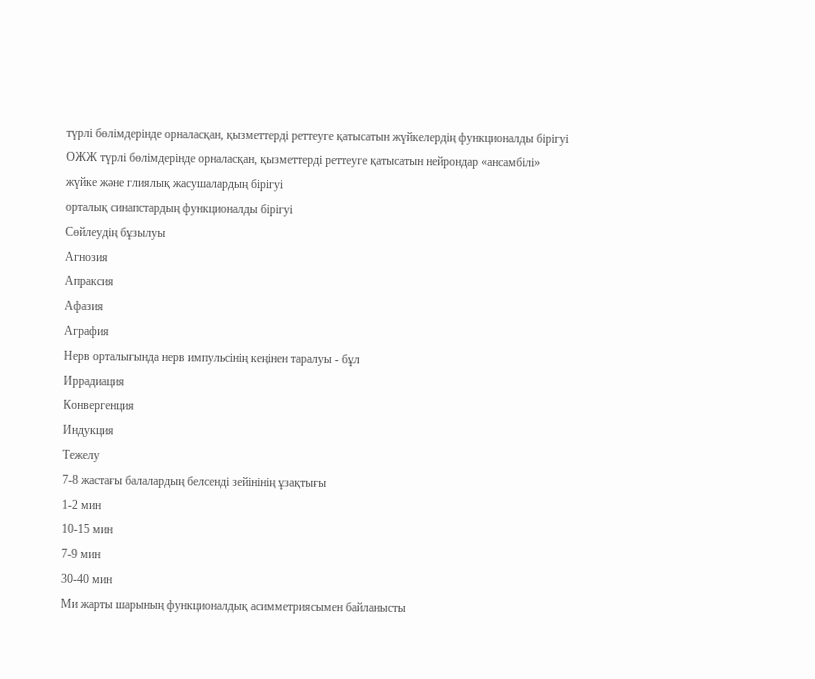түрлі бөлімдерінде орналасқан, қызметтерді реттеуге қатысатын жүйкелердің функционалды бірігуі
ОЖЖ түрлі бөлімдерінде орналасқан, қызметтерді реттеуге қатысатын нейрондар «ансамбілі»
жүйке және глиялық жасушалардың бірігуі
орталық синапстардың функционалды бірігуі
Сөйлеудің бұзылуы
Агнозия
Апраксия
Афазия
Аграфия
Нерв орталығында нерв импульсінің кеңінен таралуы - бұл
Иррадиация
Конвергенция
Индукция
Тежелу
7-8 жастағы балалардың белсенді зейінінің ұзақтығы
1-2 мин
10-15 мин
7-9 мин
30-40 мин
Ми жарты шарының функционалдық асимметриясымен байланысты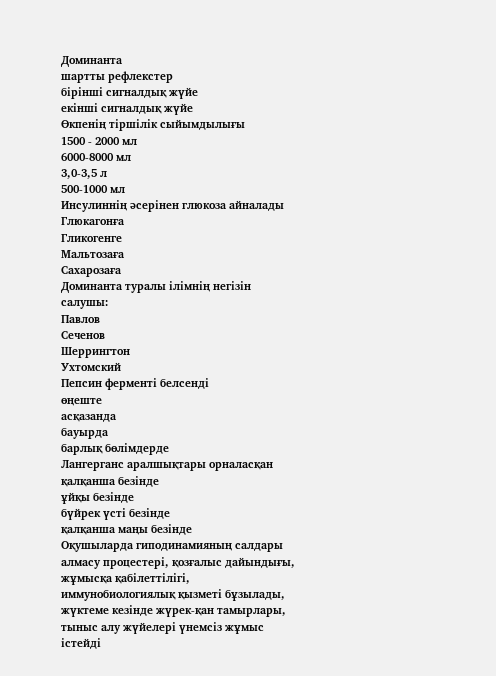Доминанта
шартты рефлекстер
бірінші сигналдық жүйе
екінші сигналдық жүйе
Өкпенің тіршілік сыйымдылығы
1500 - 2000 мл
6000-8000 мл
3,0-3,5 л
500-1000 мл
Инсулиннің әсерінен глюкоза айналады
Глюкагонға
Гликогенге
Мальтозаға
Сахарозаға
Доминанта туралы ілімнің негізін салушы:
Павлов
Сеченов
Шеррингтон
Ухтомский
Пепсин ферменті белсенді
өңеште
асқазанда
бауырда
барлық бөлімдерде
Лангерганс аралшықтары орналасқан
қалқанша безінде
ұйқы безінде
бүйрек үсті безінде
қалқанша маңы безінде
Оқушыларда гиподинамияның салдары
алмасу процестері, қозғалыс дайындығы, жұмысқа қабілеттілігі, иммунобиологиялық қызметі бұзылады, жүктеме кезінде жүрек-қан тамырлары, тыныс алу жүйелері үнемсіз жұмыс істейді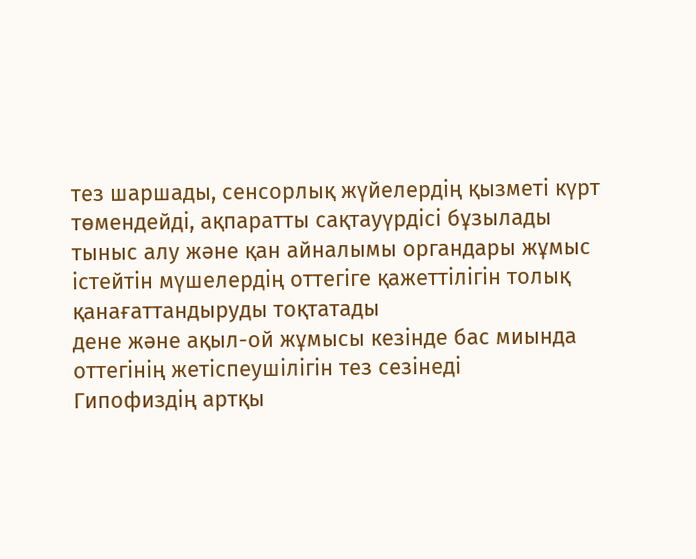тез шаршады, сенсорлық жүйелердің қызметі күрт төмендейді, ақпаратты сақтауүрдісі бұзылады
тыныс алу және қан айналымы органдары жұмыс істейтін мүшелердің оттегіге қажеттілігін толық қанағаттандыруды тоқтатады
дене және ақыл-ой жұмысы кезінде бас миында оттегінің жетіспеушілігін тез сезінеді
Гипофиздің артқы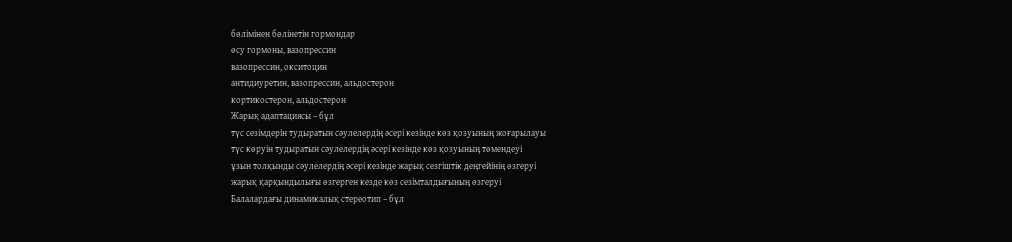бөлімінен бөлінетін гормондар
өсу гормоны, вазопрессин
вазопрессин, окситоцин
антидиуретин, вазопрессин, альдостерон
кортикостерон, альдостерон
Жарық адаптациясы – бұл
түс сезімдерін тудыратын сәулелердің әсері кезінде көз қозуының жоғарылауы
түс көруін тудыратын сәулелердің әсері кезінде көз қозуының төмендеуі
ұзын толқынды сәулелердің әсері кезінде жарық сезгіштік деңгейінің өзгеруі
жарық қарқындылығы өзгерген кезде көз сезімталдығының өзгеруі
Балалардағы динамикалық стереотип – бұл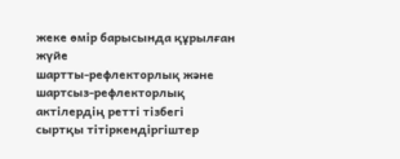жеке өмір барысында құрылған жүйе
шартты-рефлекторлық және шартсыз-рефлекторлық актілердің ретті тізбегі
сыртқы тітіркендіргіштер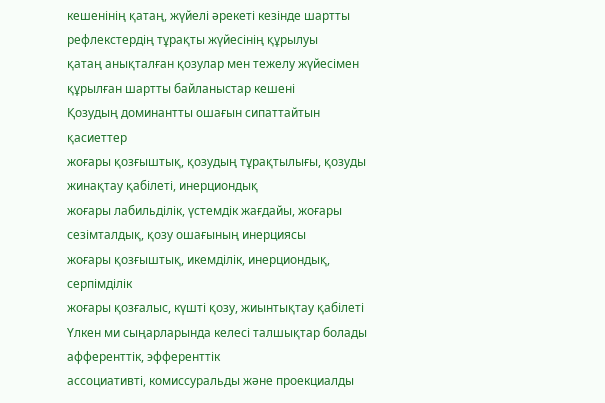кешенінің қатаң, жүйелі әрекеті кезінде шартты рефлекстердің тұрақты жүйесінің құрылуы
қатаң анықталған қозулар мен тежелу жүйесімен құрылған шартты байланыстар кешені
Қозудың доминантты ошағын сипаттайтын қасиеттер
жоғары қозғыштық, қозудың тұрақтылығы, қозуды жинақтау қабілеті, инерциондық
жоғары лабильділік, үстемдік жағдайы, жоғары сезімталдық, қозу ошағының инерциясы
жоғары қозғыштық, икемділік, инерциондық, серпімділік
жоғары қозғалыс, күшті қозу, жиынтықтау қабілеті
Үлкен ми сыңарларында келесі талшықтар болады
афференттік, эфференттік
ассоциативті, комиссуральды және проекциалды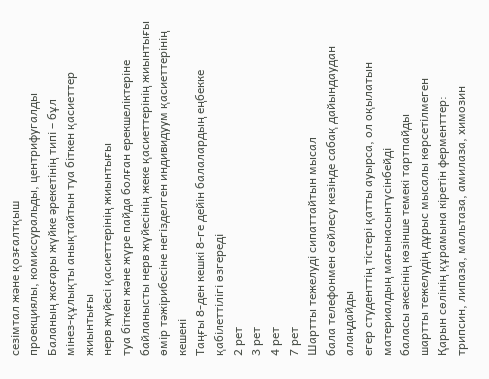сезімтал және қозғалтқыш
проекциялы, комиссуральды, центрифугалды
Баланың жоғары жүйке әрекетінің типі – бұл
мінез-құлықты анықтайтын туа біткен қасиеттер жиынтығы
нерв жүйесі қасиеттерінің жиынтығы
туа біткен және жүре пайда болған ерекшеліктеріне байланысты нерв жүйесінің жеке қасиеттерінің жиынтығы
өмір тәжірибесіне негізделген индивидуум қасиеттерінің кешені
Таңғы 8-ден кешкі 8-ге дейін балалардың еңбекке қабілеттілігі өзгереді
2 рет
3 рет
4 рет
7 рет
Шартты тежелуді сипаттайтын мысал
бала телефонмен сөйлесу кезінде сабақ дайындаудан алаңдайды
егер студенттің тістері қатты ауырса, ол оқылатын материалдың мағынасынтүсінбейді
баласы әкесінің көзінше темекі тартпайды
шартты тежелудің дұрыс мысалы көрсетілмеген
Қарын сөлінің құрамына кіретін ферменттер:
трипсин, липаза, мальтаза, амилаза, химозин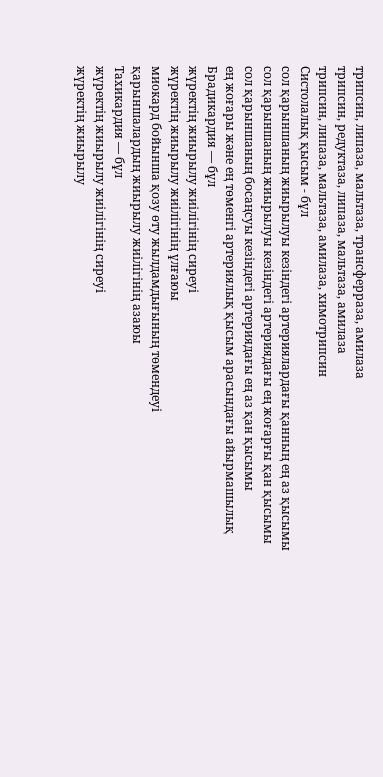трипсин, липаза, мальтаза, трансферраза, амилаза
трипсин, редуктаза, липаза, мальтаза, амилаза
трипсин, липаза, мальтаза, амилаза, химотрипсин
Систолалық қысым - бұл
сол қарыншаның жиырылуы кезіндегі артериялардағы қанның ең аз қысымы
сол қарыншаның жиырылуы кезіндегі артериядағы ең жоғарғы қан қысымы
сол қарыншаның босаңсуы кезіндегі артериядағы ең аз қан қысымы
ең жоғары және ең төменгі артериялық қысым арасындағы айырмашылық
Брадикардия — бұл
жүректің жиырылу жиілігінің сиреуі
жүректің жиырылу жиілігінің ұлғаюы
миокард бойынша қозу өту жылдамдығының төмендеуі
қарыншалардың жиырылу жиілігінің азаюы
Тахикардия — бұл
жүректің жиырылу жиілігінің сиреуі
жүректің жиырылу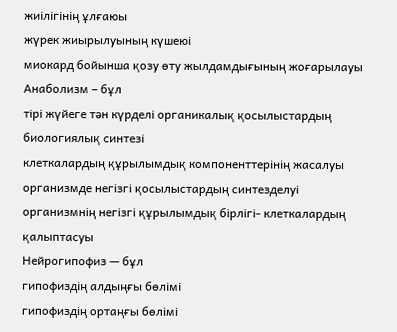жиілігінің ұлғаюы
жүрек жиырылуының күшеюі
миокард бойынша қозу өту жылдамдығының жоғарылауы
Анаболизм – бұл
тірі жүйеге тән күрделі органикалық қосылыстардың биологиялық синтезі
клеткалардың құрылымдық компоненттерінің жасалуы
организмде негізгі қосылыстардың синтезделуі
организмнің негізгі құрылымдық бірлігі- клеткалардың қалыптасуы
Нейрогипофиз — бұл
гипофиздің алдыңғы бөлімі
гипофиздің ортаңғы бөлімі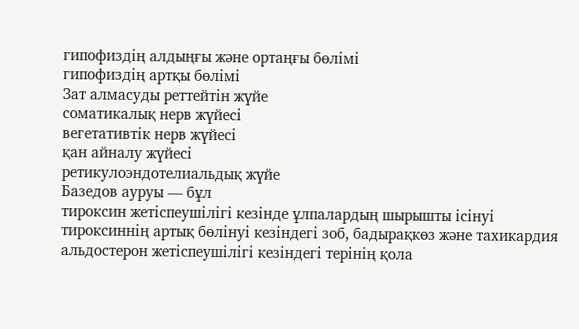гипофиздің алдыңғы және ортаңғы бөлімі
гипофиздің артқы бөлімі
Зат алмасуды реттейтін жүйе
соматикалық нерв жүйесі
вегетативтік нерв жүйесі
қан айналу жүйесі
ретикулоэндотелиальдық жүйе
Базедов ауруы — бұл
тироксин жетіспеушілігі кезінде ұлпалардың шырышты ісінуі
тироксиннің артық бөлінуі кезіндегі зоб, бадырақкөз және тахикардия
альдостерон жетіспеушілігі кезіндегі терінің қола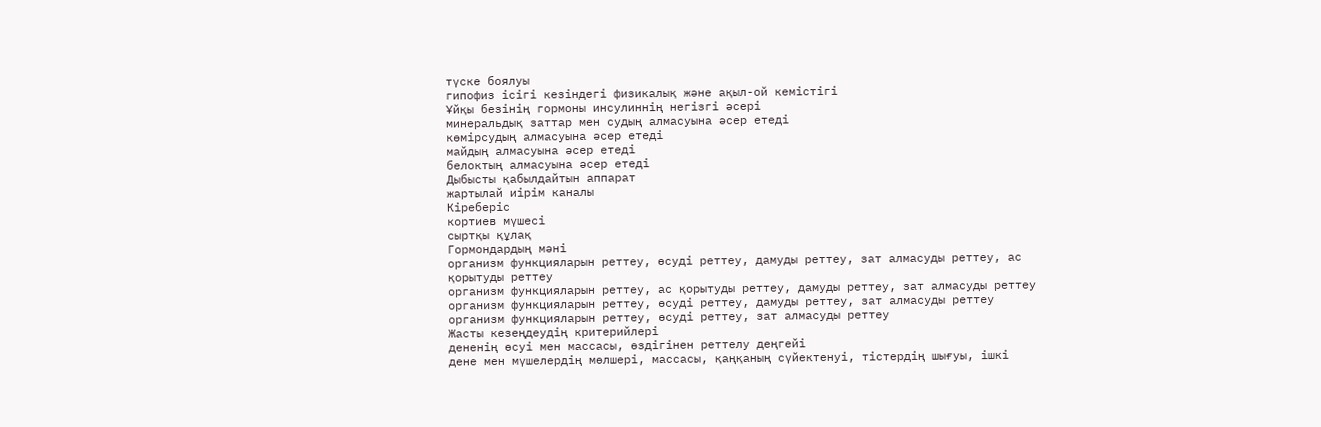түске боялуы
гипофиз ісігі кезіндегі физикалық және ақыл-ой кемістігі
Ұйқы безінің гормоны инсулиннің негізгі әсері
минеральдық заттар мен судың алмасуына әсер етеді
көмірсудың алмасуына әсер етеді
майдың алмасуына әсер етеді
белоктың алмасуына әсер етеді
Дыбысты қабылдайтын аппарат
жартылай иірім каналы
Кіреберіс
кортиев мүшесі
сыртқы құлақ
Гормондардың мәні
организм функцияларын реттеу, өсуді реттеу, дамуды реттеу, зат алмасуды реттеу, ас қорытуды реттеу
организм функцияларын реттеу, ас қорытуды реттеу, дамуды реттеу, зат алмасуды реттеу
организм функцияларын реттеу, өсуді реттеу, дамуды реттеу, зат алмасуды реттеу
организм функцияларын реттеу, өсуді реттеу, зат алмасуды реттеу
Жасты кезеңдеудің критерийлері
дененің өсуі мен массасы, өздігінен реттелу деңгейі
дене мен мүшелердің мөлшері, массасы, қаңқаның сүйектенуі, тістердің шығуы, ішкі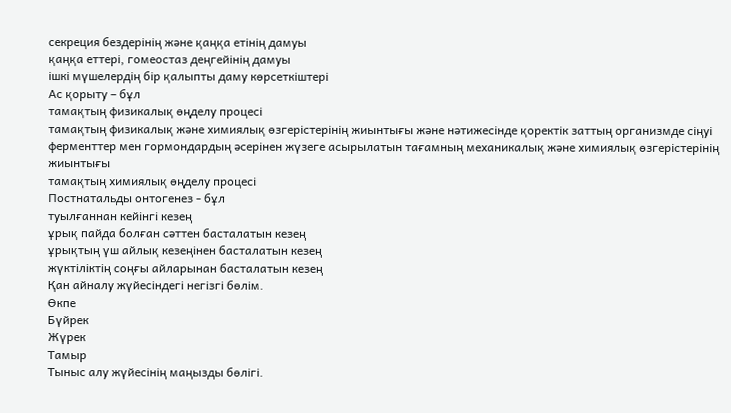секреция бездерінің және қаңқа етінің дамуы
қаңқа еттері, гомеостаз деңгейінің дамуы
ішкі мүшелердің бір қалыпты даму көрсеткіштері
Ас қорыту – бұл
тамақтың физикалық өңделу процесі
тамақтың физикалық және химиялық өзгерістерінің жиынтығы және нәтижесінде қоректік заттың организмде сіңуі
ферменттер мен гормондардың әсерінен жүзеге асырылатын тағамның механикалық және химиялық өзгерістерінің жиынтығы
тамақтың химиялық өңделу процесі
Постнатальды онтогенез - бұл
туылғаннан кейінгі кезең
ұрық пайда болған сәттен басталатын кезең
ұрықтың үш айлық кезеңінен басталатын кезең
жүктіліктің соңғы айларынан басталатын кезең
Қан айналу жүйесіндегі негізгі бөлім.
Өкпе
Бүйрек
Жүрек
Тамыр
Тыныс алу жүйесінің маңызды бөлігі.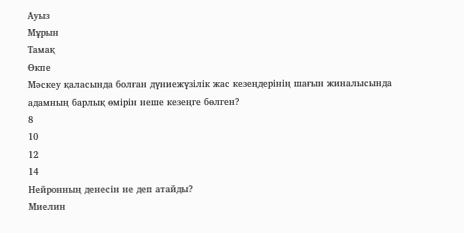Ауыз
Мұрын
Тамақ
Өкпе
Мәскеу қаласында болған дүниежүзілік жас кезеңдерінің шағын жиналысында
адамның барлық өмірін неше кезеңге бөлген?
8
10
12
14
Нейронның денесін не деп атайды?
Миелин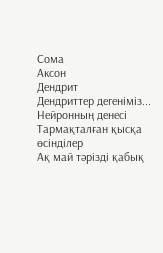Сома
Аксон
Дендрит
Дендриттер дегеніміз...
Нейронның денесі
Тармақталған қысқа өсінділер
Ақ май тәрізді қабық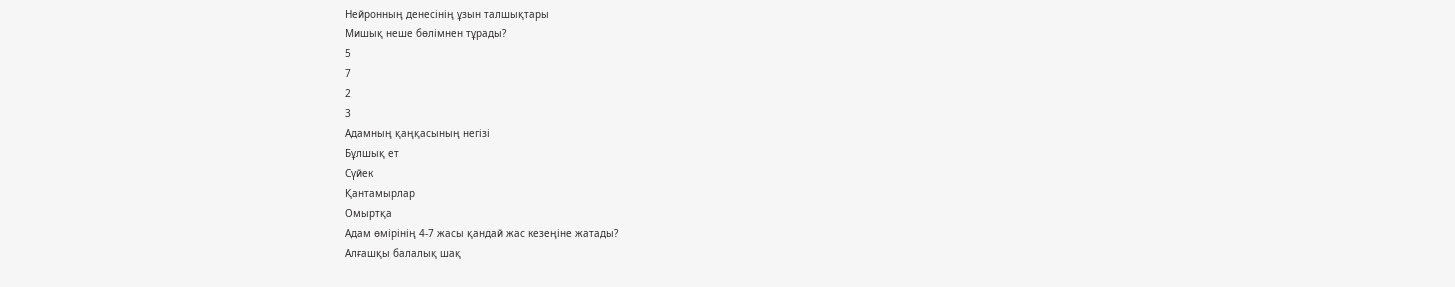Нейронның денесінің ұзын талшықтары
Мишық неше бөлімнен тұрады?
5
7
2
3
Адамның қаңқасының негізі
Бұлшық ет
Сүйек
Қантамырлар
Омыртқа
Адам өмірінің 4-7 жасы қандай жас кезеңіне жатады?
Алғашқы балалық шақ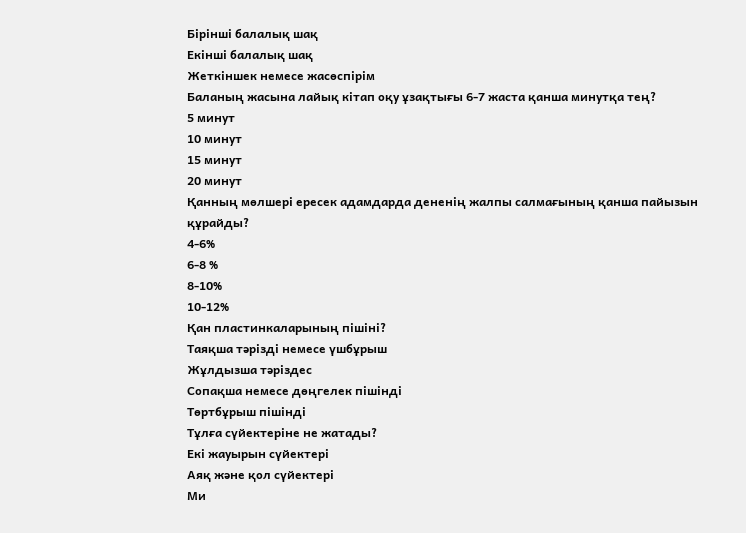Бірінші балалық шақ
Екінші балалық шақ
Жеткіншек немесе жасөспірім
Баланың жасына лайық кітап оқу ұзақтығы 6-7 жаста қанша минутқа тең?
5 минут
10 минут
15 минут
20 минут
Қанның мөлшері ересек адамдарда дененің жалпы салмағының қанша пайызын
құрайды?
4-6%
6-8 %
8-10%
10-12%
Қан пластинкаларының пішіні?
Таяқша тәрізді немесе үшбұрыш
Жұлдызша тәріздес
Сопақша немесе дөңгелек пішінді
Төртбұрыш пішінді
Тұлға сүйектеріне не жатады?
Екі жауырын сүйектері
Аяқ және қол сүйектері
Ми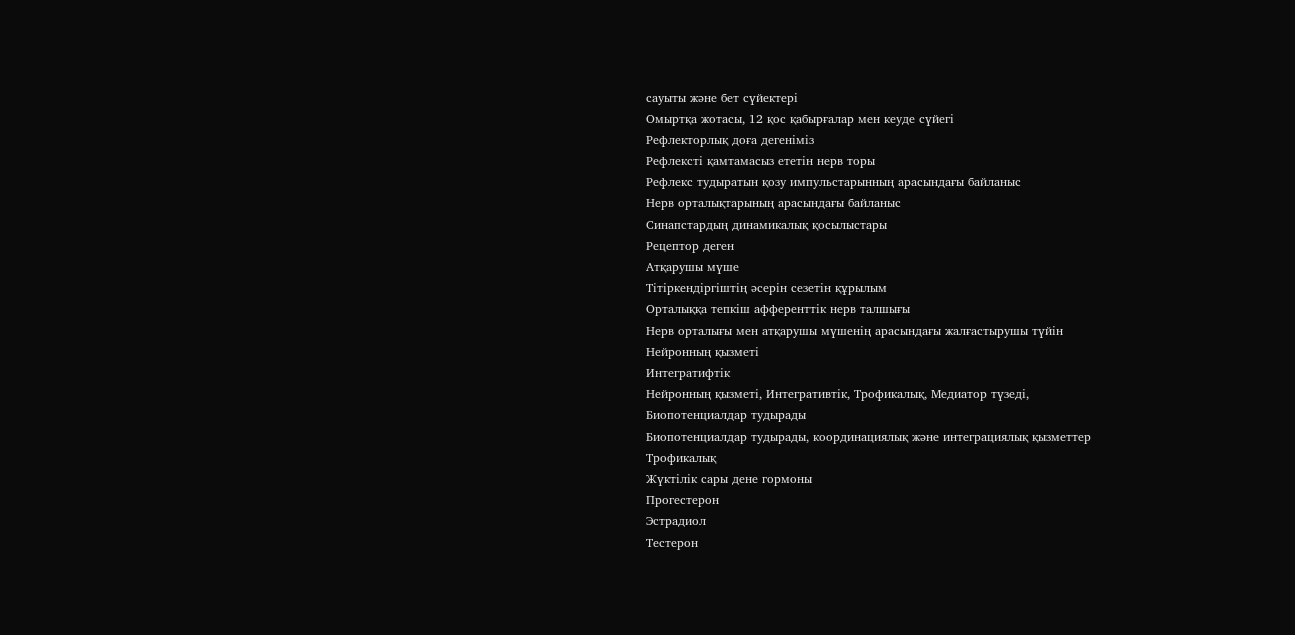сауыты және бет сүйектері
Омыртқа жотасы, 12 қос қабырғалар мен кеуде сүйегі
Рефлекторлық доға дегеніміз
Рефлексті қамтамасыз ететін нерв торы
Рефлекс тудыратын қозу импульстарынның арасындағы байланыс
Нерв орталықтарының арасындағы байланыс
Синапстардың динамикалық қосылыстары
Рецептор деген
Атқарушы мүше
Тітіркендіргіштің әсерін сезетін құрылым
Орталыққа тепкіш афференттік нерв талшығы
Нерв орталығы мен атқарушы мүшенің арасындағы жалғастырушы түйін
Нейронның қызметі
Интегратифтік
Нейронның қызметі, Интегративтік, Трофикалық, Медиатор түзеді,
Биопотенциалдар тудырады
Биопотенциалдар тудырады, координациялық және интеграциялық қызметтер
Трофикалық
Жүктілік сары дене гормоны
Прогестерон
Эстрадиол
Тестерон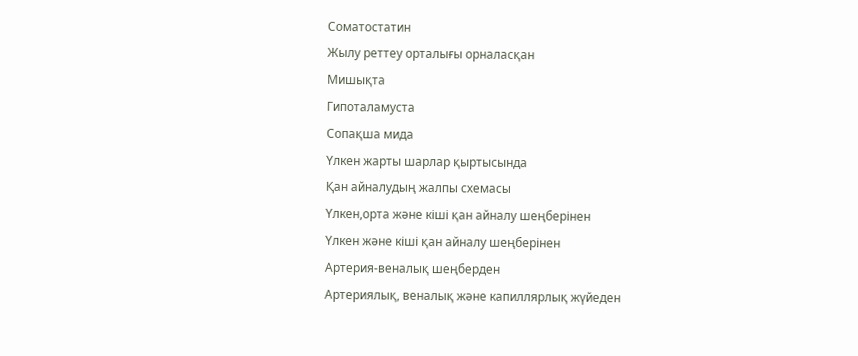Соматостатин
Жылу реттеу орталығы орналасқан
Мишықта
Гипоталамуста
Сопақша мида
Үлкен жарты шарлар қыртысында
Қан айналудың жалпы схемасы
Үлкен,орта және кіші қан айналу шеңберінен
Үлкен және кіші қан айналу шеңберінен
Артерия-веналық шеңберден
Артериялық, веналық және капиллярлық жүйеден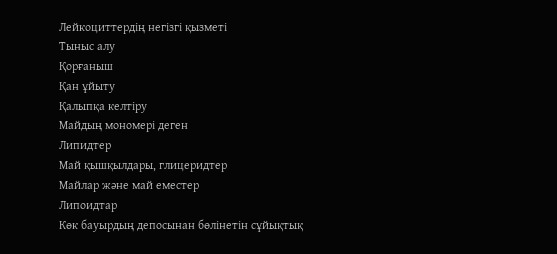Лейкоциттердің негізгі қызметі
Тыныс алу
Қорғаныш
Қан ұйыту
Қалыпқа келтіру
Майдың мономері деген
Липидтер
Май қышқылдары, глицеридтер
Майлар және май еместер
Липоидтар
Көк бауырдың депосынан бөлінетін сұйықтық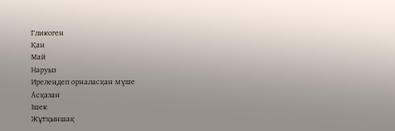Гликоген
Қан
Май
Нәруыз
Ирелеңдеп орналасқан мүше
Асқазан
Ішек
Жұтқыншақ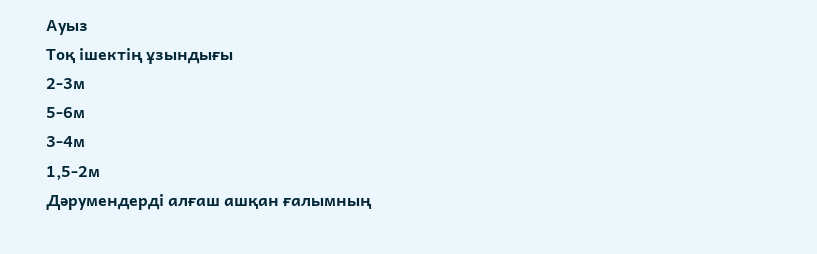Ауыз
Тоқ ішектің ұзындығы
2-3м
5-6м
3-4м
1,5-2м
Дәрумендерді алғаш ашқан ғалымның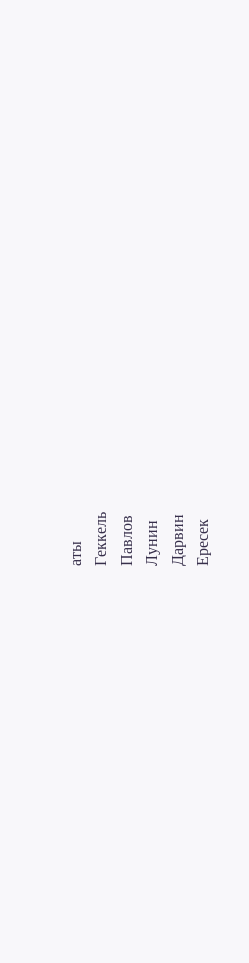аты
Геккель
Павлов
Лунин
Дарвин
Ересек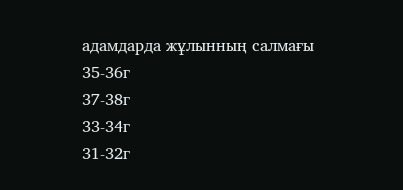адамдарда жұлынның салмағы
35-36г
37-38г
33-34г
31-32г